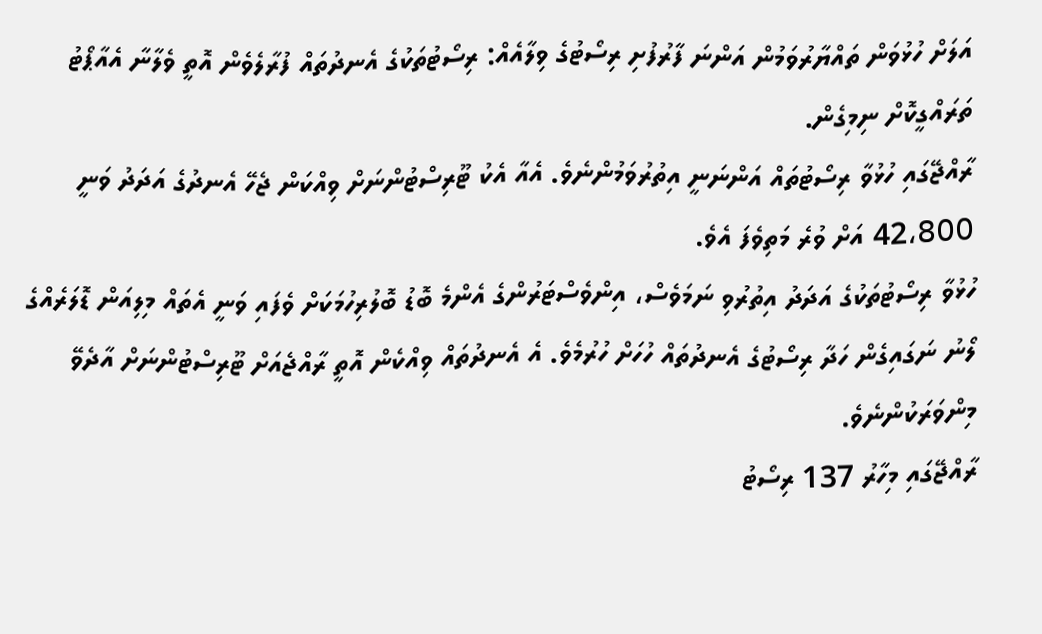އަލަށް ހުޅުވަން ތައްޔާރުވަމުން އަންނަ ފާރުފުށި ރިސޯޓުގެ ވިލާއެއް: ރިސޯޓުތަކުގެ އެނދުތައް ފުރާލެވެން އޮތީ ވެލާނާ އެއާޕޯޓު ތަރައްގީކޮށް ނިމިގެން.
ރާއްޖޭގައި ހުޅުވާ ރިސޯޓުތައް އަންނަނީ އިތުރުވަމުންނެވެ. އެއާ އެކު ޓޫރިސްޓުންނަށް ވިއްކަން ޖެހޭ އެނދުގެ އަދަދު ވަނީ 42،800 އަށް ވުރެ މަތިވެފަ އެވެ.
ހުޅުވާ ރިސޯޓުތަކުގެ އަދަދު އިތުރުވި ނަމަވެސް، އިންވެސްޓަރުންގެ އެންމެ ބޮޑު ބޮލުރިހުމަކަށް ވެފައި ވަނީ އެތައް މިލިއަން ޑޮލަރެއްގެ ލޯނު ނަގައިގެން ހަދާ ރިސޯޓުގެ އެނދުތައް ހުހަށް ހުރުމެވެ. އެ އެނދުތައް ވިއްކެން އޮތީ ރާއްޖެއަށް ޓޫރިސްޓުންނަށް އާދެވޭ މިންވަރަކުންނެވެ.
ރާއްޖޭގައި މިހާރު 137 ރިސޯޓު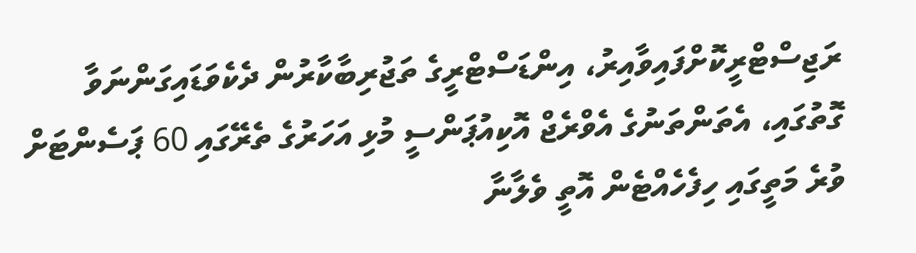ރަޖިސްޓްރީކޮށްފައިވާއިރު، އިންޑަސްޓްރީގެ ތަޖުރިބާކާރުން ދެކެވަޑައިގަންނަވާ ގޮތުގައި، އެތަންތަނުގެ އެވްރެޖް އޮކިއުޕަންސީ މުޅި އަހަރުގެ ތެރޭގައި 60 ޕަސެންޓަށް ވުރެ މަތީގައި ހިފެހެއްޓެން އޮތީ ވެލާނާ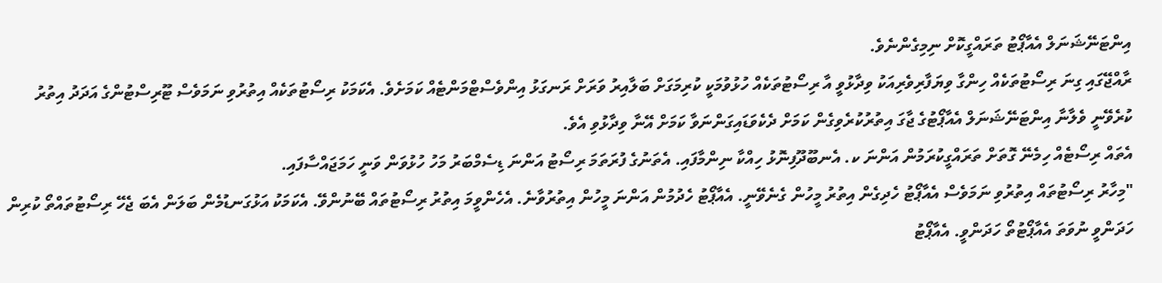އިންޓަނޭޝަނަލް އެއާޕޯޓު ތަރައްގީކޮށް ނިމިގެންނެވެ.
ރާއްޖޭގައި ގިނަ ރިސޯޓުތަކެއް ހިންގާ ވިޔަފާރިވެރިއަކު ވިދާޅުވީ އާ ރިސޯޓުތަކެއް ހުޅުވުމަކީ ކުރިމަގަށް ބަލާއިރު ވަރަށް ރަނގަޅު އިންވެސްޓްމަންޓެއް ކަމަށެވެ. އެކަމަކު ރިސޯޓުތަކެއް އިތުރުވި ނަމަވެސް ޓޫރިސްޓުންގެ އަދަދު އިތުރު ކުރެވޭނީ ވެލާނާ އިންޓަނޭޝަނަލް އެއާޕޯޓުގެ ޖާގަ އިތުރުކުރެވިގެން ކަމަށް ދެކެވަޑައިގަންނަވާ ކަމަށް އޭނާ ވިދާޅުވި އެވެ.
އެތައް ރިސޯޓެއް ހިމެނޭ ގޮތަށް ތަރައްގީކުރަމުން އަންނަ ކ. އެނބޫދޫފިނޮޅު ހިއްކާ ނިންމާފައި. އެތަނުގެ ފުރަތަމަ ރިސޯޓު އަންނަ ޑިސެމްބަރު މަހު ހުޅުވަން ވަނީ ހަމަޖައްސާފައި.
"މިހާރު ރިސޯޓުތައް އިތުރުވި ނަމަވެސް އެއާޕޯޓު ހެދިގެން އިތުރު މީހުން ގެނެވޭނީ. އެއާޕޯޓު ހެދުމުން އަންނަ މީހުން އިތުރުވާނެ. އެހެންވީމަ އިތުރު ރިސޯޓުތައް ބޭނުންވޭ. އެކަމަކު އަޅުގަނޑުމެން ބަލަން އެބަ ޖެހޭ ރިސޯޓުތައްތޯ ކުރިން ހަދަންވީ ނުވަތަ އެއާޕޯޓުތޯ ހަދަންވީ. އެއާޕޯޓު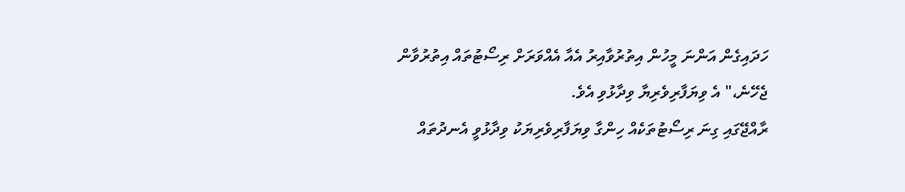ހަދައިގެން އަންނަ މީހުން އިތުރުވާއިރު އެއާ އެއްވަރަށް ރިސޯޓުތައް އިތުރުވާން ޖެހޭނެ،" އެ ވިޔަފާރިވެރިޔާ ވިދާޅުވި އެވެ.
ރާއްޖޭގައި ގިނަ ރިސޯޓުތަކެއް ހިންގާ ވިޔަފާރިވެރިޔަކު ވިދާޅުވީ އެނދުތައް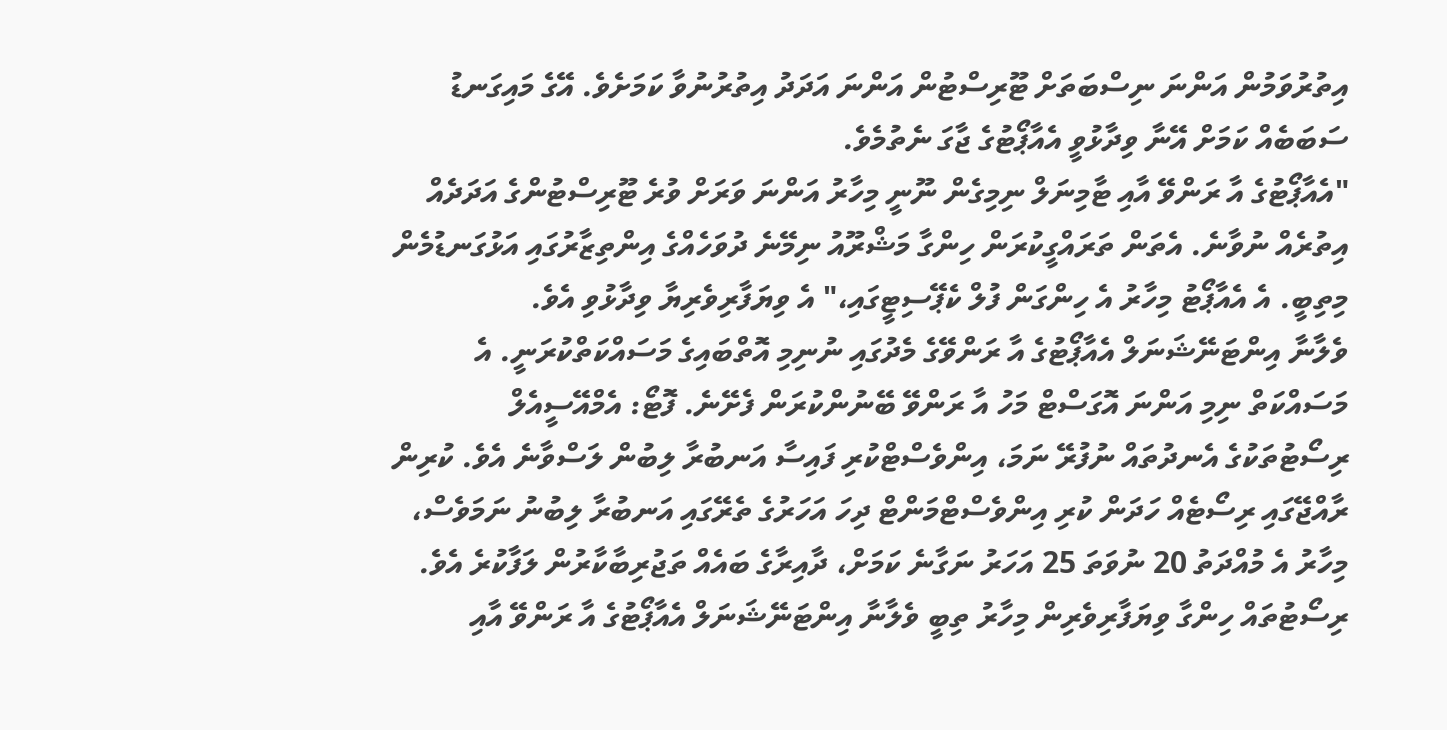އިތުރުވަމުން އަންނަ ނިސްބަތަށް ޓޫރިސްޓުން އަންނަ އަދަދު އިތުރުނުވާ ކަމަށެވެ. އޭގެ މައިގަނޑު ސަބަބެއް ކަމަށް އޭނާ ވިދާޅުވީ އެއާޕޯޓުގެ ޖާގަ ނެތުމެވެ.
"އެއާޕޯޓުގެ އާ ރަންވޭ އާއި ޓާމިނަލް ނިމިގެން ނޫނީ މިހާރު އަންނަ ވަރަށް ވުރެ ޓޫރިސްޓުންގެ އަދަދެއް އިތުރެއް ނުވާނެ. އެތަން ތަރައްގީކުރަން ހިންގާ މަޝްރޫއު ނިމޭނެ ދުވަހެއްގެ އިންތިޒާރުގައި އަޅުގަނޑުމެން މިތިބީ. އެ އެއާޕޯޓު މިހާރު އެ ހިންގަން ފުލް ކެޕޭސިޓީގައި،" އެ ވިޔަފާރިވެރިޔާ ވިދާޅުވި އެވެ.
ވެލާނާ އިންޓަނޭޝަނަލް އެއާޕޯޓުގެ އާ ރަންވޭގެ މެދުގައި ނުނިމި އޮތްބައިގެ މަސައްކަތްކުރަނީ. އެ މަސައްކަތް ނިމި އަންނަ އޮގަސްޓް މަހު އާ ރަންވޭ ބޭނުންކުރަން ފެށޭނެ. ފޮޓޯ: އެމްއޭސީއެލް
ރިސޯޓުތަކުގެ އެނދުތައް ނުފުރޭ ނަމަ، އިންވެސްޓްކުރި ފައިސާ އަނބުރާ ލިބުން ލަސްވާނެ އެވެ. ކުރިން ރާއްޖޭގައި ރިސޯޓެއް ހަދަން ކުރި އިންވެސްޓްމަންޓް ދިހަ އަހަރުގެ ތެރޭގައި އަނބުރާ ލިބުނު ނަމަވެސް، މިހާރު އެ މުއްދަތު 20 ނުވަތަ 25 އަހަރު ނަގާނެ ކަމަށް، ދާއިރާގެ ބައެއް ތަޖުރިބާކާރުން ލަފާކުރެ އެވެ.
ރިސޯޓުތައް ހިންގާ ވިޔަފާރިވެރިން މިހާރު ތިބީ ވެލާނާ އިންޓަނޭޝަނަލް އެއާޕޯޓުގެ އާ ރަންވޭ އާއި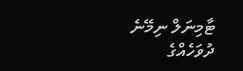ޓާމިނަލް ނިމޭނެ ދުވަހެއްގެ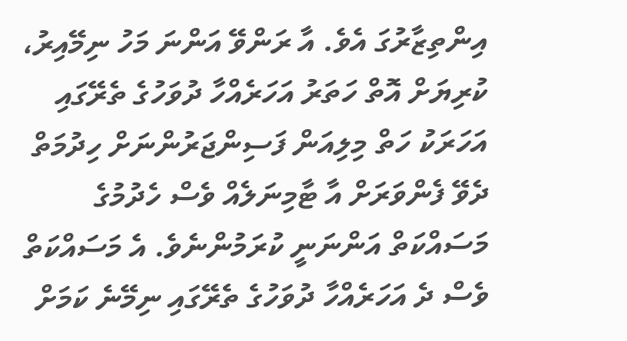އިންތިޒާރުގަ އެވެ. އާ ރަންވޭ އަންނަ މަހު ނިމޭއިރު، ކުރިޔަށް އޮތް ހަތަރު އަހަރެއްހާ ދުވަހުގެ ތެރޭގައި އަހަރަކު ހަތް މިލިއަން ފަސިންޖަރުންނަށް ހިދުމަތް ދެވޭ ފެންވަރަށް އާ ޓާމިނަލެއް ވެސް ހެދުމުގެ މަސައްކަތް އަންނަނީ ކުރަމުންނެވެ. އެ މަސައްކަތް ވެސް ދެ އަހަރެއްހާ ދުވަހުގެ ތެރޭގައި ނިމޭނެ ކަމަށް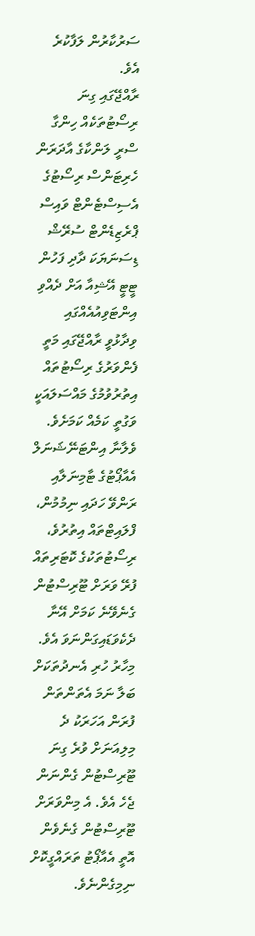ސަރުކާރުން ލަފާކުރެ އެވެ.
ރާއްޖޭގައި ގިނަ ރިސޯޓުތަކެއް ހިންގާ ސްރީ ލަންކާގެ އާދަރަން ހެރިޓަންސް ރިސޯޓުގެ އެސިސްޓެންޓް ވައިސް ޕްރެޒިޑެންޓް ސުރޭޝް ޑިސަނަޔަކަ ދާދި ފަހުން ޓީޓީ އޭޝިއާ އަށް ދެއްވި އިންޓަވިއުއެއްގައި ވިދާޅުވީ ރާއްޖޭގައި މަތީ ފެންވަރުގެ ރިސޯޓުތައް އިތުރުވުމުގެ މައްސަލައަކީ ވަގުތީ ކަމެއް ކަމަށެވެ. ވެލާނާ އިންޓަނޭޝަނަލް އެއާޕޯޓުގެ ޓާމިނަލާއި ރަންވޭ ހަދައި ނިމުމުން، ފްލައިޓްތައް އިތުރުވެ، ރިސޯޓުތަކުގެ ކޮޓަރިތައް ފުރޭ ވަރަށް ޓޫރިސްޓުން ގެނެވޭނެ ކަމަށް އޭނާ ދެކެވަޑައިގަންނަވަ އެވެ.
މިހާރު ހުރި އެނދުތަކަށް ބަލާ ނަމަ އެތަންތަން ފުރަން އަހަރަކު ދެ މިލިއަނަށް ވުރެ ގިނަ ޓޫރިސްޓުން ގެންނަން ޖެހެ އެވެ. އެ މިންވަރަށް ޓޫރިސްޓުން ގެނެވެން އޮތީ އެއާޕޯޓު ތަރައްގީކޮށް ނިމިގެންނެވެ.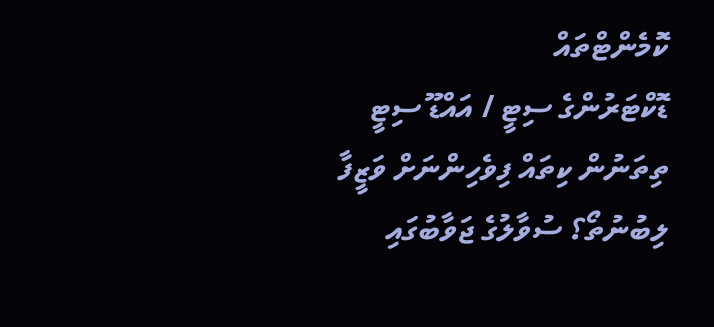ކޮމެންޓްތައް
ޑޮކްޓަރުންގެ ސިޓީ / އައްޑޫ ސިޓީ
ތިތަނުން ކިތައް ފިވެހިންނަށް ވަޒީފާ ލިބުނުތޯ؟ ސުވާލުގެ ޖަވާބުގައި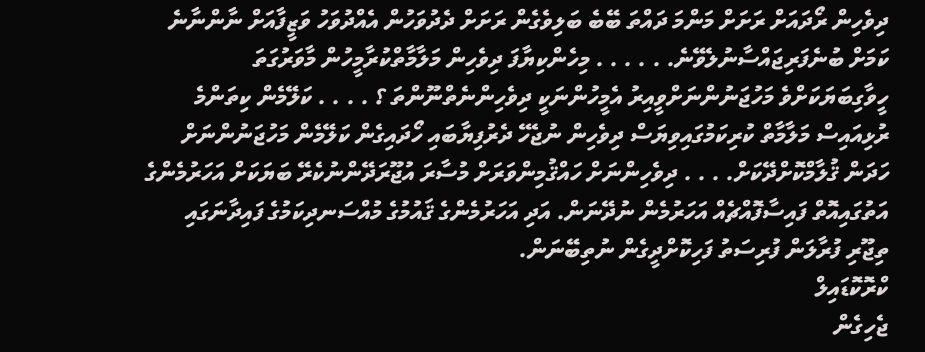ދިވެހިން ރޯދައަށް ރަށަށް މަންމަ ދައްތަ ބޭބެ ބަލިވެގެން ރަށަށް ދެދުވަހުން އެއްދުވަހު ވަޒީފާއަށް ނާންނާނެ ކަމަށް ބުނެފަރިޖައްސާނުލެވޭނެ. . . . . . މިހެންކިޔާފަ ދިވެހިން މަލާމާތްކުރާމީހުން މާވަރުގަތަ ހީވާގިބަޔަކަށްވެ މަހުޖަނުންނަށްވީއިރު އެމީހުންނަކީ ދިވެހިންނެތްނޫންތަ ؟ . . . . ކަލޭމެން ކިތަންމެ ރުޅިއައިސް މަލާމާތް ކުރިކަމުގައިވިޔަސް ދިވެހިން ނުޖެހޭ ދެރުފިޔާބައި ހޯދައިގެން ކަލޭމެން މަހުޖަނުންނަށް ހަދަން ޤުލާމްކޮށްދޭކަށް. . . . ދިވެހިންނަށް ހައްޤުމިންވަރަށް މުސާރަ އުޖޫރަދޭންނުކެރޭ ބަޔަކަށް އަހަރުމެންގެ އަތުގައިއޮތް ފައިސާފޮއްޗެއް އަހަރުމެން ނުދޭނަން. އަދި އަހަރުމެންގެ ޤައުމުގެ މުއްސަނދިކަމުގެ ފައިދާނަގައި ތިޖޫރި ފުރާލަން ފުރިސަތު ފަހިކޮށްދީގެން ނުތިބޭނަން.
ކްރޮކޮޑައިލް
ޖެހިގެން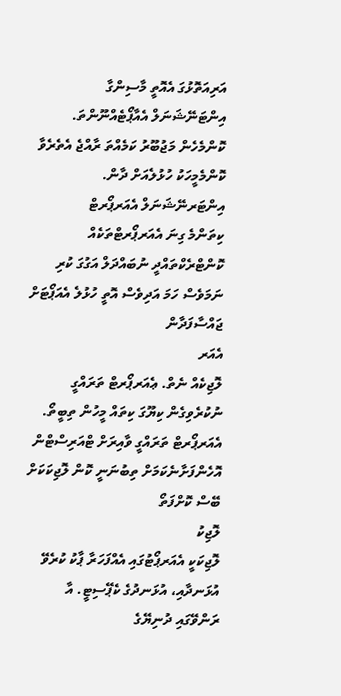އަރިއަތޮޅުގަ އެއޮތީ މާސިންގާ އިންޓަނޭޝަނަލް އެއާޕޯޓެއްނޫންތަ. ކޮންމެހެން މަޖުބޫރު ކަމެއްތަ ރާއްޖެ އެތެރެވާ ކޮންމެމީހަކު ހުޅުލެއަށް ދާން.
އިންޓަރނޭޝަނަލް އެއަރޕޯރޓް
ކިތަންމެ ގިނަ އެއަރޕޯރޓްތަކެއް ކޮންޓްރެކްތައްދީ ނުބައްދަލް އަގުގަ ކުރި ނަމަވެސް ހަމަ އަދިވެސް އޮތީ ހުޅުލެ އެއަޕޯޓަށް ޖައްސާފަދާން
އެއަރ
ލޮޖިކެއް ނެތް. ޢެއަރޕޯރޓް ތަރައްގީ ނުކުރެވިގެން ކިޔޫގަ ކިތައް މީހުން ތިބީތޯ. އެއަރޕޯރޓް ތަރައްގީ ވާއިރަށް ޓްއަރިސްޓްން އޮހެންފަށާނެކަމަށް ތިބުނަނީ ކޮން ލޮޖިކަކަށް ބޭސް ކޮށްފަތޯ
ލޮޖިކު
ލޮޖިކަކީ އެއަރޕޯޓުގައި އެއްފަހަރާ ޕާކު ކުރެވޭ އުޅަނދާއި، އުޅަނދުގެ ކެޕޭސިޓީ. އާ ރަންވޭގައި ދުނިޔޭގެ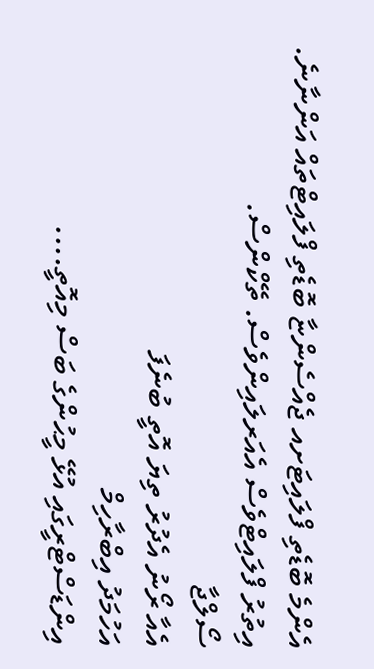އެންމެ ބޮޑެތި ފްލައިޓަށއ ޖެއްސެންޏާ ބޮޑެތި ފްލައިޓްތައް އަންނާނެ. އިތުރު ފްލައިޓްވެސް އެއަރލައިންވެސް. ތޭކްންސް.
ސޯލްޖާ
އެއާ ރޯނު އެދުރު ތިޔަ އޮތީ ބުނެފަ
އަހުމަދު އިބްރާހިމް
އިންޑަސްޓްރީގައި އުޅޭ މީޙުންގެ ބަސް މިއޮތީ....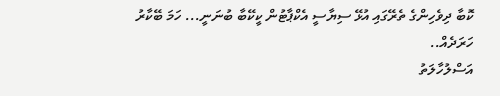ކޮބާ ދިވެހިންގެ ތެރޭގައި އުޅޭ ސިޔާސީ އެކްޕާޓުން ކީކޭބާ ބުނަނީ... ހަމަ ބޭކާރު ހަރަދެއް..
އަސްލުހާލަތު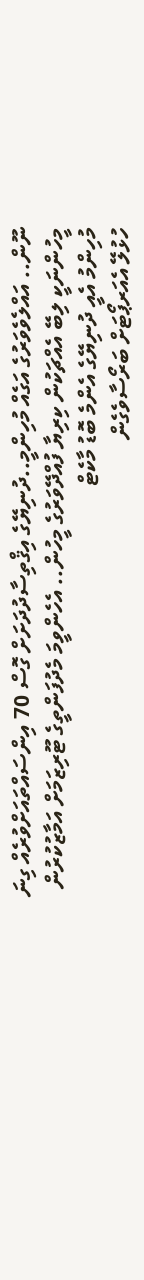ނޫން.. އައްލެވެވަރުގެ އަގެއް މުހިންމީ..ދުނިޔޭގެ އިޤްތިސާދުދަށަށް ގޮސް 70 އިންސައްތައަށްވުރެއް ގިނަ މީހުންނަކީ ލިބޭ އެއްޗަކުން ކިރިޔާ ފުއްދޭވަރުގެ މީހުން.. އެހެންވީމަ މެދުފަންތީގެ ޓޫރިޒަމަށް އަމާޒުކުރުން މުހިންމު އެއީ ދުނިޔޭގެ އެންމެ ބޮޑު މާކެޓް
ހުޅުލޭ އެއަރޕޯޓަށް ބަރޯސާވެގެން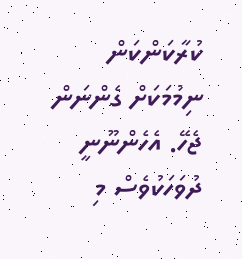ކުރާކަންކަން ނިމުމަކަށް ގެންނަން ޖެހޭ. އެހެންނޫނީ ދުވަހަކުވެސް މި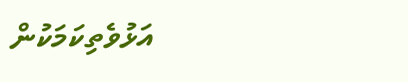އަޅުވެތިކަމަކުން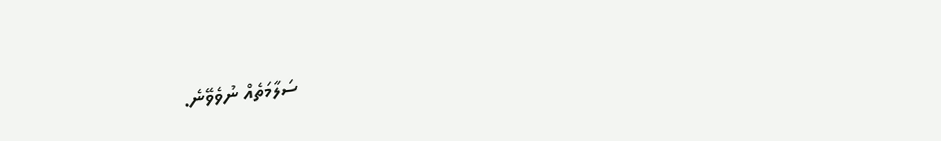ސަލާމަތެއް ނުވެވޭނެ.